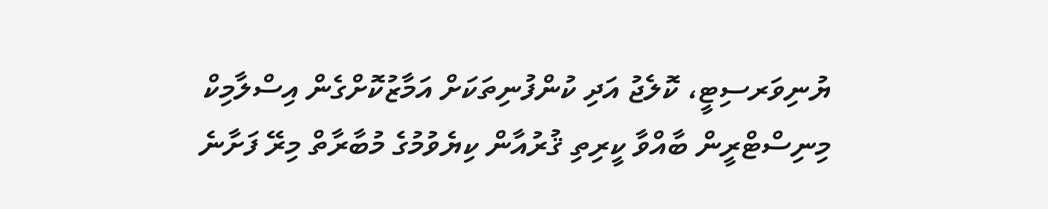ޔުނިވަރސިޓީ، ކޮލެޖު އަދި ކުންފުނިތަކަށް އަމާޒުކޮށްގެން އިސްލާމިކް މިނިސްޓްރީން ބާއްވާ ކީރިތި ޤުރުއާން ކިޔެވުމުގެ މުބާރާތް މިރޭ ފަށާނެ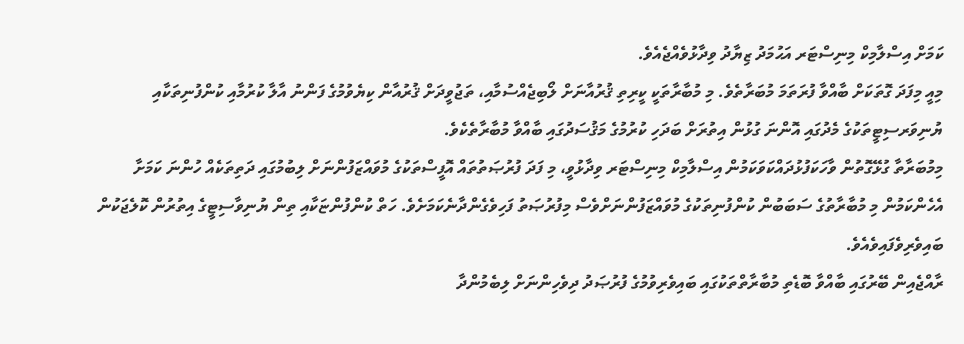ކަމަށް އިސްލާމިކް މިނިސްޓަރ އަޙުމަދު ޒިޔާދު ވިދާޅުވެއްޖެއެވެ.
މިއީ މިފަދަ ގޮތަކަށް ބާއްވާ ފުރަތަމަ މުބަރާތެވެ. މި މުބާރާތަކީ ކީރިތި ޤުރުއާނަށް ލޯބިޖެއްސުމާއި، ތަޖުވީދަށް ޤުރުއާން ކިޔެވުމުގެ ފަންނު އާލާ ކުރުމާއި ކުންފުނިތަކާއި ޔުނިވަރސިޓީތަކުގެ މެދުގައި އޮންނަ ގުޅުން އިތުރަށް ބަދަހި ކުރުމުގެ މަޤުސަދުގައި ބާއްވާ މުބާރާތެކެވެ.
މިމުބަރާތާ ގުޅޭގޮތުން ވާހަކަފުޅުދައްކަވަކަމުން އިސްލާމިކް މިނިސްޓަރ ވިދާޅުވީ، މި ފަދަ ފުރުޞަތުތައް އޮފީސްތަކުގެ މުވައްޒަފުންނަށް ލިބުމުގައި ދަތިތަކެއް ހުންނަ ކަމަށާ އެހެންކަމުން މި މުބާރާތުގެ ސަބަބުން ކުންފުނިތަކުގެ މުވައްޒަފުންނަށްވެސް މިފުރުޞަތު ފަހިވެގެންދާނެކަމަށެވެ. ހަތް ކުންފުންޏަކާއި ތިން ޔުނިވާސިޓީގެ އިތުރުން ކޮލެޖަކުން ބައިވެރިވެފައިވެއެވެ.
ރާއްޖެއިން ބޭރުގައި ބާއްވާ ބޮޑެތި މުބާރާތްތަކުގައި ބައިވެރިވުމުގެ ފުރުޞަދު ދިވެހިންނަށް ލިބެމުންދާ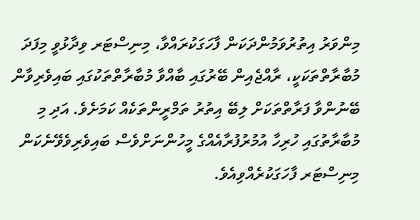މިންވަރު އިތުރުވަމުންދަކަން ފާހަގަކުރައްވާ، މިނިސްޓަރ ވިދާޅުވީ މިފަދަ މުބާރާތްތަކަކީ، ރާއްޖެއިން ބޭރުގައި ބާއްވާ މުބާރާތްތަކުގައި ބައިވެރިވާން ބޭނުންވާ ފަރާތްތަކަށް ލިބޭ އިތުރު ތަމްރީންތަކެއް ކަމަށެވެ. އަދި މި މުބާރާތުގައި ހުރިހާ އުމުރުފުރާއެއްގެ މީހުންނަށްވެސް ބައިވެރިވެވޭނެކަން މިނިސްޓަރ ފާހަގަކުރެއްވިއެވެ.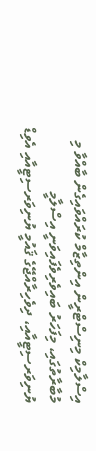އިސްލާމިކް މިނިސްޓްރީން އިންތިޒާމް ކުރައްވައިގެން ބާއްވާ މި މުބާރާތުގައި، މިފަހަރު ބައިވެރިވެފައިވަނީ އިސްލާމީ ޔުނިވަރސިޓީއާއި، ދިވެހިރާއްޖޭގެ ޤައުމީ ޔުނިވަރސިޓީއާއި އެވިޑް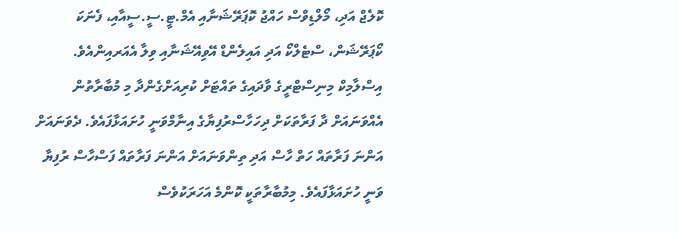ކޮލެޖް އަދި، މޯލްޑިވްސް ހައްޖު ކޮޕަރޭޝަނާއި އެމް.ޓީ.ސީ.ސީއާއި، ފެނަކަ ކޯޕަރޭޝަން، ސްޓެލްކޯ އަދި އައިލެންޑް އޭވިއޭޝަނާއި ވިލާ އެއަރއިންއެވެ.
އިސްލާމިކް މިނިސްޓްރީގެ ވާދައިގެ ތައްޓަށް ކުރިއަށްގެންދާ މި މުބާރާތުން އެއްވަނައަށް ދާ ފަރާތަކަށް ދިހަހާސްރުފިޔާގެ އިނާމްވަނީ ހުށައަޅާފައެވެ. ދެވަނައަށް އަންނަ ފަރާތައް ހަތް ހާސް އަދި ތިންވަނައަށް އަންނަ ފަރާތައް ފަސްހާސް ރުފިޔާ ވަނީ ހުށައަޅާފައެވެ. މިމުބާރާތަކީ ކޮންމެ އަހަރަކުވެސް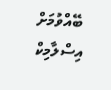ބޭއްވުމަށް އިސްލާމިކް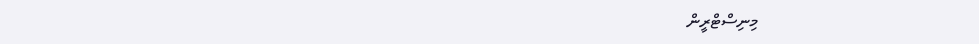މިނިސްޓްރީން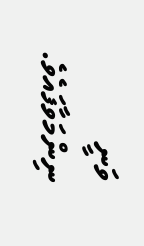ވަނީ ނިންމަވާފައެވެ.